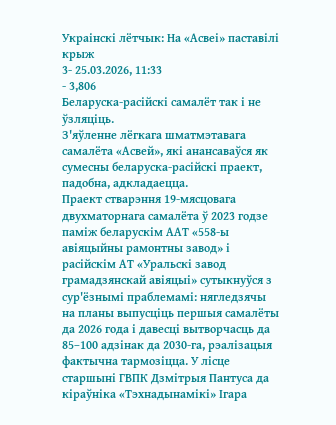Украінскі лётчык: На «Асвеі» паставілі крыж
3- 25.03.2026, 11:33
- 3,806
Беларуска-расійскі самалёт так і не ўзляціць.
З'яўленне лёгкага шматмэтавага самалёта «Асвей», які анансаваўся як сумесны беларуска-расійскі праект, падобна, адкладаецца.
Праект стварэння 19-мясцовага двухматорнага самалёта ў 2023 годзе паміж беларускім ААТ «558-ы авіяцыйны рамонтны завод» і расійскім АТ «Уральскі завод грамадзянскай авіяцыі» сутыкнуўся з сур'ёзнымі праблемамі: нягледзячы на планы выпусціць першыя самалёты да 2026 года і давесці вытворчасць да 85–100 адзінак да 2030-га, рэалізацыя фактычна тармозіцца. У лісце старшыні ГВПК Дзмітрыя Пантуса да кіраўніка «Тэхнадынамікі» Ігара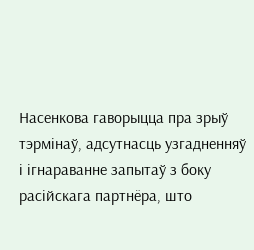Насенкова гаворыцца пра зрыў тэрмінаў, адсутнасць узгадненняў і ігнараванне запытаў з боку расійскага партнёра, што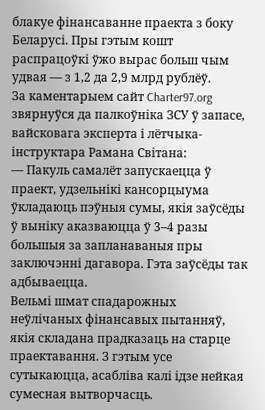блакуе фінансаванне праекта з боку Беларусі. Пры гэтым кошт распрацоўкі ўжо вырас больш чым удвая — з 1,2 да 2,9 млрд рублёў.
За каментарыем сайт Charter97.org звярнуўся да палкоўніка ЗСУ ў запасе, вайсковага эксперта і лётчыка-інструктара Рамана Світана:
— Пакуль самалёт запускаецца ў праект, удзельнікі кансорцыума ўкладаюць пэўныя сумы, якія заўсёды ў выніку аказваюцца ў 3–4 разы большыя за запланаваныя пры заключэнні дагавора. Гэта заўсёды так адбываецца.
Вельмі шмат спадарожных неўлічаных фінансавых пытанняў, якія складана прадказаць на старце праектавання. З гэтым усе сутыкаюцца, асабліва калі ідзе нейкая сумесная вытворчасць.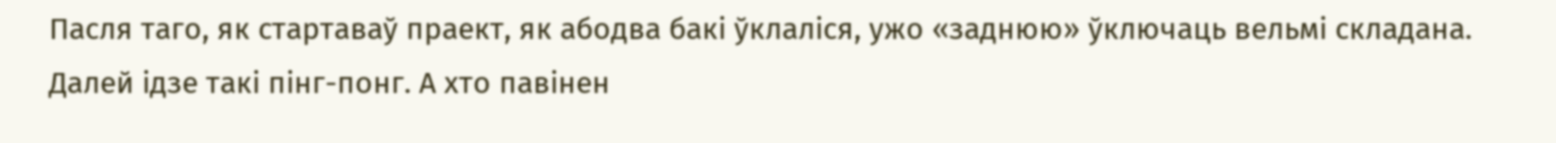Пасля таго, як стартаваў праект, як абодва бакі ўклаліся, ужо «заднюю» ўключаць вельмі складана. Далей ідзе такі пінг-понг. А хто павінен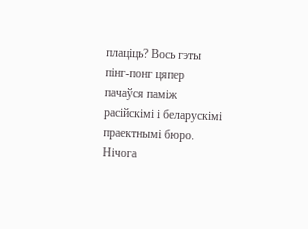плаціць? Вось гэты пінг-понг цяпер пачаўся паміж расійскімі і беларускімі праектнымі бюро. Нічога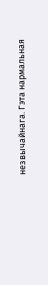незвычайнага. Гэта нармальная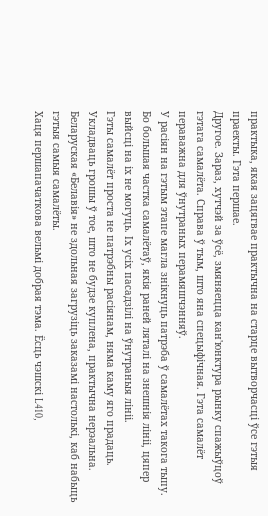практыка, якая зацягвае практычна на старце вытворчасці ўсе гэтыя праекты. Гэта першае.
Другое. Зараз, хутчэй за ўсё, змяняецца кан'юнктура рынку спажыўцоў гэтага самалёта. Справа ў тым, што яна спецыфічная. Гэта самалёт пераважна для ўнутраных перамяшчэнняў.
У расіян на гэтым этапе магла знікнуць патрэба ў самалётах такога тыпу. Бо большая частка самалётаў, якія раней ляталі на знешнія лініі, цяпер выйсці на іх не могуць. Іх усіх пасадзілі на ўнутраныя лініі.
Гэты самалёт проста не патрэбны расіянам, няма каму яго прадаць. Укладваць грошы ў тое, што не будзе куплена, практычна нерэальна. Беларуская «Белавія» не здольная загрузіць заказамі настолькі, каб набыць гэтыя самыя самалёты.
Хаця першапачаткова вельмі добрая тэма. Ёсць чэшскі L410,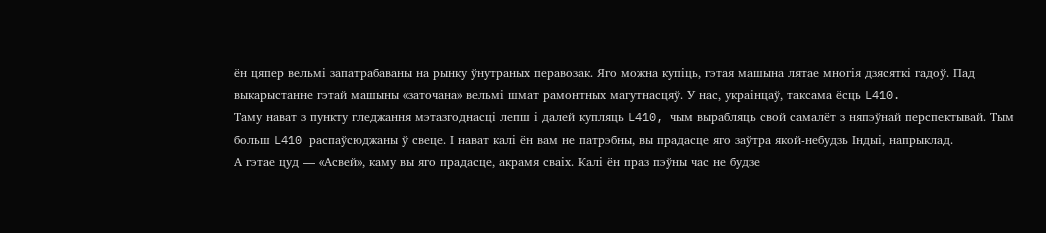ён цяпер вельмі запатрабаваны на рынку ўнутраных перавозак. Яго можна купіць, гэтая машына лятае многія дзясяткі гадоў. Пад выкарыстанне гэтай машыны «заточана» вельмі шмат рамонтных магутнасцяў. У нас, украінцаў, таксама ёсць L410.
Таму нават з пункту гледжання мэтазгоднасці лепш і далей купляць L410, чым вырабляць свой самалёт з няпэўнай перспектывай. Тым больш L410 распаўсюджаны ў свеце. І нават калі ён вам не патрэбны, вы прадасце яго заўтра якой-небудзь Індыі, напрыклад.
А гэтае цуд — «Асвей», каму вы яго прадасце, акрамя сваіх. Калі ён праз пэўны час не будзе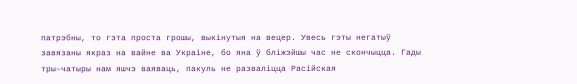патрэбны, то гэта проста грошы, выкінутыя на вецер. Увесь гэты негатыў завязаны якраз на вайне ва Украіне, бо яна ў бліжэйшы час не скончыцца. Гады тры–чатыры нам яшчэ ваяваць, пакуль не разваліцца Расійская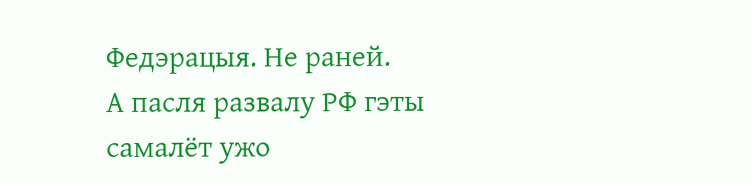Федэрацыя. Не раней.
А пасля развалу РФ гэты самалёт ужо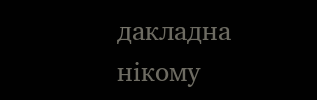дакладна нікому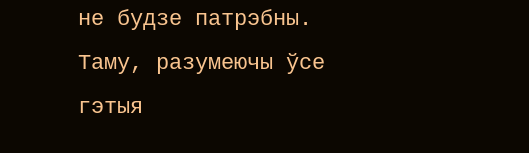не будзе патрэбны. Таму, разумеючы ўсе гэтыя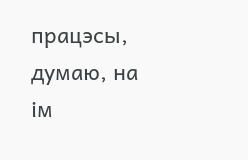працэсы, думаю, на ім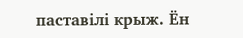паставілі крыж. Ён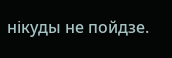нікуды не пойдзе.